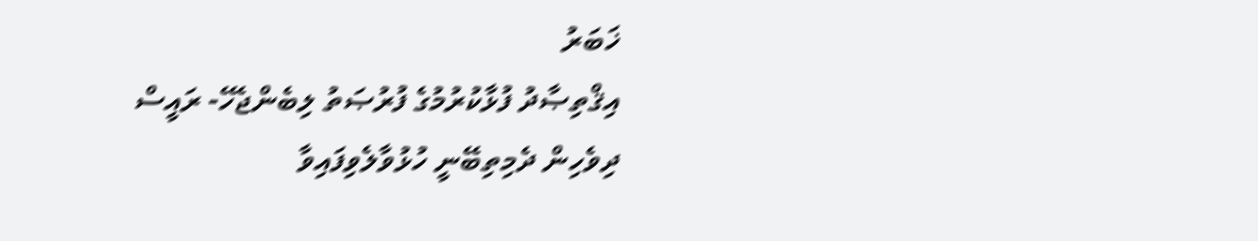ޚަބަރު
އިޤްތިޞާދު ފުޅާކުރުމުގެ ފުރުޞަތު ލިބެންޖެހޭ- ރައީސް
ދިވެހިން ދެމިތިބޭނީ ހުޅުވާލެވިފައިވާ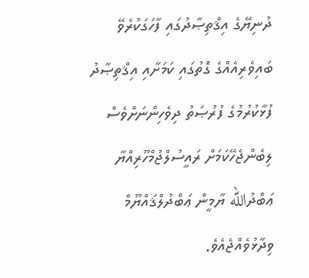ދުނިޔޭގެ އިޤްތިޞާދުގައި ފާހަގަކުރެވޭ ބައިވެރިއެއްގެ ގޮތުގައި ކަމަށާއި އިޤްތިޞާދު ފުޅާކުރުމުގެ ފުރުޞަތު ދިވެހިންނަށްވެސް ލިބެންޖެހޭކަމަށް ރައީސުލްޖުމްހޫރިއްޔާ ޢަބްދުالله ޔާމީން ޢަބްދުލްޤައްޔޫމް ވިދާޅުވެއްޖެއެވެ.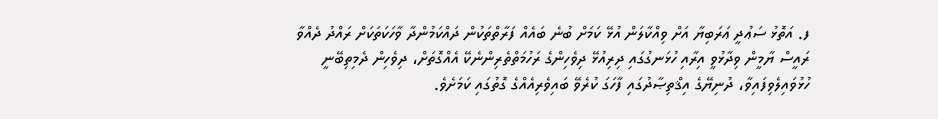ފ. އަތޮޅު ސަޢުދީ ޢަރަބިޔާ އަށް ވިއްކާލަން އުޅޭ ކަމަށް ބުނެ ބައެއް ފަރާތްތަކުން ދައްކަމުންދާ ވާހަކަތަކަށް ރައްދު ދެއްވާ ރައީސް ޔާމީން ވިދާޅުވީ އިރާއި ހުޅަނގުގައި ދިރިއުޅޭ ދިވެހިންގެ ރަހުމަތްތެރިންނެކޭ އެއްގޮތަށް، ދިވެހިން ދެމިތިބޭނީ ހުޅުވައިލެވިފައިވާ، ދުނިޔޭގެ އިޤްތިޞާދުގައި ފާހަގަ ކުރެވޭ ބައިވެރިއެއްގެ ގޮތުގައި ކަމަށެވެ.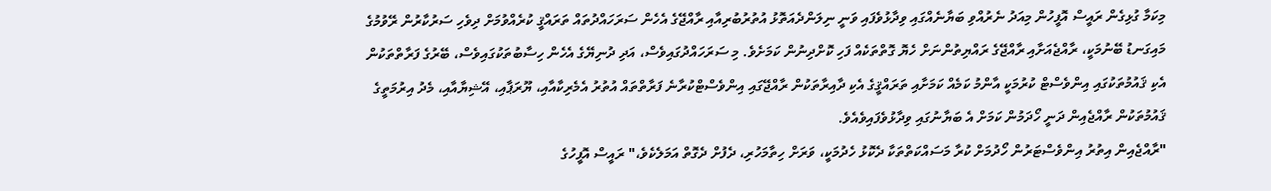މިކަމާ ގުޅިގެން ރައީސް އޮފީހުން މިއަދު ނެރުއްވި ބަޔާނެއްގައި ވިދާޅުވެފައި ވަނީ ނިލަންދެއަތޮޅު އުތުރުބުރިއާއި ރާއްޖޭގެ އެހެން ސަރަހައްދުތައް ތަރައްޤީ ކުރެއްވުމަށް ދިވެހި ސަރުކާރުން ރޭވުމުގެ މައިގަނޑު ބޭނުމަކީ، ރާއްޖެއަށާއި ރާއްޖޭގެ ރައްޔިތުންނަށް ހެޔޮ ގޮތްތަކެއް ފަހި ކޮށްދިނުން ކަމަށެވެ. މި ސަރަހައްދުގައިވެސް، އަދި ދުނިޔޭގެ އެހެން ހިސާބުތަކުގައިވެސް، ބޭރުގެ ފަރާތްތަކުން އެކި ޤައުމުތަކުގައި އިންވެސްޓް ކުރުމަކީ އާންމު ކަމެއް ކަމަށާއި ތަރައްޤީގެ އެކި ދާއިރާތަކުން ރާއްޖޭގައި އިންވެސްޓްކުރާނެ ފަރާތްތައް އުތުރު އެމެރިކާއާއި، ޔޫރަޕާއި، އޭޝިޔާއާއި، މެދު އިރުމަތީގެ ޤައުމުތަކުން ރާއްޖެއިން ދަނީ ހޯދަމުން ކަމަށް އެ ބަޔާނުގައި ވިދާޅުވެފައިވެއެވެ.
"ރާއްޖެއިން އިތުރު އިންވެސްޓަރުން ހޯދުމަށް ކުރާ މަސައްކަތްތަކާ ދެކޮޅު ހެދުމަކީ، ވަރަށް ހިތާމަހުރި، ދެފުށް ދެގޮތް އަމަލެކެވެ،" ރައީސް އޮފީހުގެ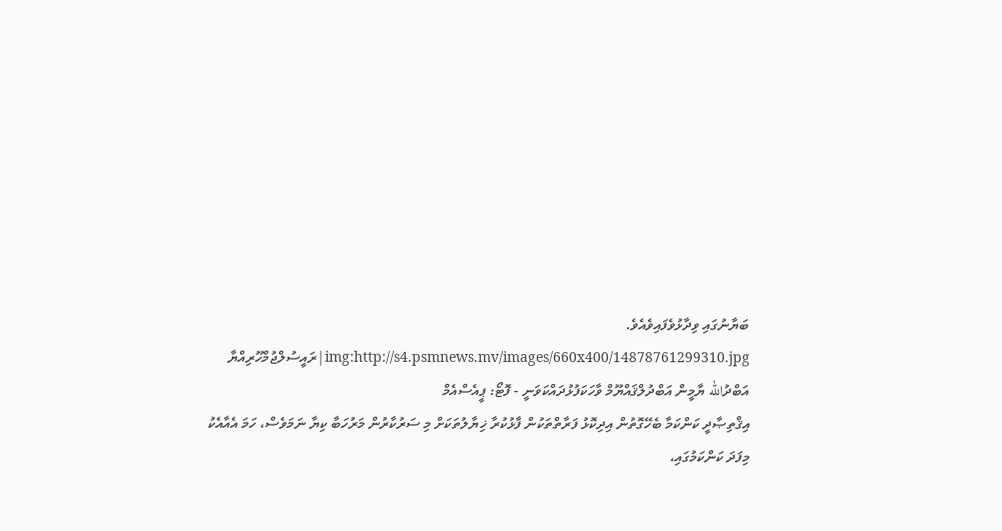ބަޔާނުގައި ވިދާޅުވެފައިވެއެވެ.
img:http://s4.psmnews.mv/images/660x400/14878761299310.jpg|ރައީސުލްޖުމްހޫރިއްޔާ އަބްދުالله ޔާމީން އަބްދުލްޤައްޔޫމް ވާހަކަފުޅުދައްކަވަނީ - ފޮޓޯ: ޕީއެސްއެމް
އިޤްތިޞާދީ ކަންކަމާ ބެހޭގޮތުން އިދިކޮޅު ފަރާތްތަކުން ފާޅުކުރާ ޚިޔާލުތަކަށް މި ސަރުކާރުން މަރުހަބާ ކިޔާ ނަމަވެސް، ހަމަ އެއާއެކު މިފަދަ ކަންކަމުގައި،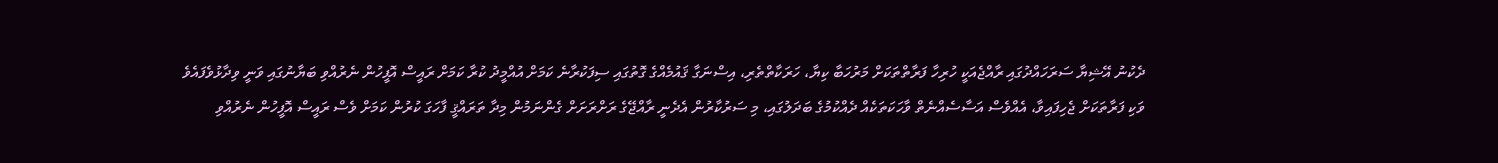ދެކުނު އޭޝިޔާ ސަރަހައްދުގައި ރާއްޖެއަކީ ހުރިހާ ފަރާތްތަކަށް މަރުހަބާ ކިޔާ، ހަރަކާތްތެރި، އިސްނަގާ ޤައުމެއްގެ ގޮތުގައި ސިފަކުރާނެ ކަމަށް އުއްމީދު ކުރާ ކަމަށް ރައީސް އޮފީހުން ނެރުއްވި ބަޔާނުގައި ވަނީ ވިދާޅުވެފައެވެ
ވަކި ފަރާތަކަށް ޖެހިފައިވާ، އެއްވެސް އަސާސެއްނެތް ވާހަކަތަކެއް ދެއްކުމުގެ ބަދަލުގައި، މި ސަރުކާރުން އެދެނީ ރާއްޖޭގެ ރަށްރަށަށް ގެންނަމުން މިދާ ތަރައްޤީ ފާހަގަ ކުރުން ކަމަށް ވެސް ރައީސް އޮފީހުން ނެރުއްވި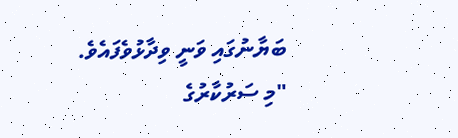ބަޔާނުގައި ވަނީ ވިދާޅުވެފައެވެ.
"މި ސަރުކާރުގެ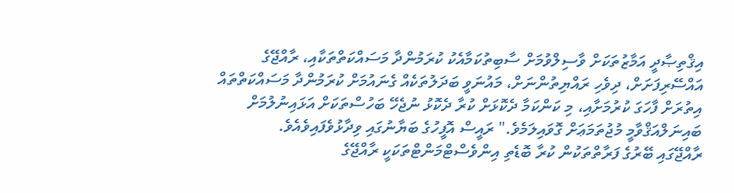އިޤްތިޞާދީ އަމާޒުތަކަށް ވާސިލްވުމަށް ސާބިތުކަމާއެކު ކުރަމުންދާ މަސައްކަތްތަކާއި، ރާއްޖޭގެ އައްސޭރިފަށަށް، ދިވެހި ރައްޔިތުންނަށް، މައުނަވީ ބަދަލުތަކެއް ގެނައުމަށް ކުރަމުންދާ މަސައްކަތްތައް އިތުރަށް ފާހަގަ ކުރުމަށާއި، މި ކަންކަމާ ދެކޮޅަށް ކުރާ ދެކޮޅު ނުޖެހޭ ބަހުސްތަކަށް އަޅައިނުލުމަށް ބައިނަލްއަޤްވާމީ މުޖުތަމަޢަށް ގޮވައިލަމެވެ." ރައީސް އޮފީހުގެ ބަޔާނުގައި ވިދާޅުވެފައިވެއެވެ.
ރާއްޖޭގައި ބޭރުގެ ފަރާތްތަކުން ކުރާ ބޮޑެތި އިންވެސްޓްމަންޓްތަކަކީ ރާއްޖޭގެ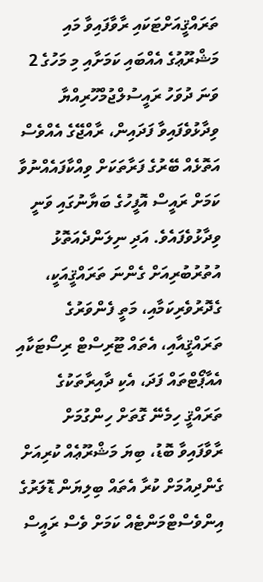ތަރައްޤީއަށްޓަކައި ރާވާފައިވާ މައި މަޝްރޫޢުގެ އެއްބައި ކަމަށާއި މި މަހުގެ 2 ވަނަ ދުވަހު ރައީސުލްޖުމްހޫރިއްޔާ ވިދާޅުވެފައިވާ ފަދައިން، ރާއްޖޭގެ އެއްވެސް އަތޮޅެއް ބޭރުގެ ފަރާތަކަށް ވިއްކާފައެއްނުވާ ކަމަށް ރައީސް އޮފީހުގެ ބަޔާނުގައި ވަނީ ވިދާޅުވެފައެވެ. އަދި ނިލަންދެއަތޮޅު އުތުރުބުރިއަށް ގެންނަ ތަރައްޤީއަކީ، ގެދޮރުވެރިކަމާއި، މަތީ ފެންވަރުގެ ތަރައްޤީއާއި، އެތައް ޓޫރިސްޓް ރިސޯޓަކާއި އެއާޕޯޓްތައް ފަދަ، އެކި ދާއިރާތަކުގެ ތަރައްޤީ ހިމެނޭ ގޮތަށް ހިންގުމަށް ރާވާފައިވާ ބޮޑު، ބިޔަ މަޝްރޫޢެއް ކުރިއަށް ގެންދިއުމަށް ކުރާ އެތައް ބިލިޔަން ޑޮލަރުގެ އިންވެސްޓްމަންޓެއް ކަމަށް ވެސް ރައީސް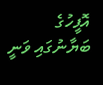އޮފީހުގެ ބަޔާނުގައި ވަނީ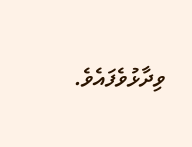ވިދާޅުވެފައެވެ.